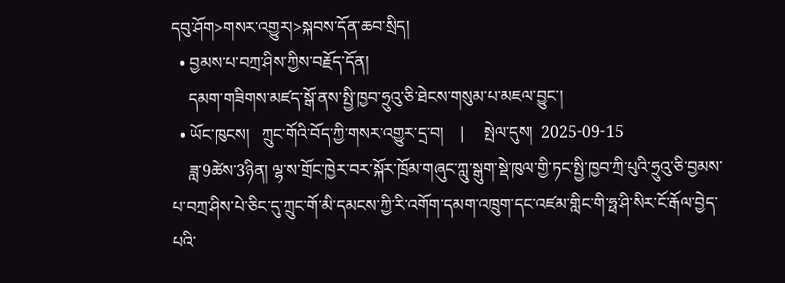དབུ་ཤོག>གསར་འགྱུར།>སྐབས་དོན་ཆབ་སྲིད།
  • བྱམས་པ་བཀྲ་ཤིས་ཀྱིས་བརྗོད་དོན།
    དམག་གཟིགས་མཛད་སྒོ་ནས་སྤྱི་ཁྱབ་ཧྲུའུ་ཅི་ཐེངས་གསུམ་པ་མཇལ་བྱུང་།
  • ཡོང་ཁུངས།   ཀྲུང་གོའི་བོད་ཀྱི་གསར་འགྱུར་དྲ་བ།    |     སྤེལ་དུས།  2025-09-15
    ཟླ་9ཚེས་3ཉིན། ལྷ་ས་གྲོང་ཁྱེར་བར་སྐོར་ཁྲོམ་གཞུང་ཀླུ་སྒུག་སྡེ་ཁུལ་གྱི་ཏང་སྤྱི་ཁྱབ་ཀྲི་པུའི་ཧྲུའུ་ཅི་བྱམས་པ་བཀྲ་ཤིས་པེ་ཅིང་དུ་ཀྲུང་གོ་མི་དམངས་ཀྱི་རི་འགོག་དམག་འཁྲུག་དང་འཛམ་གླིང་གི་ཧྥ་ཤི་སིར་ངོ་རྒོལ་བྱེད་པའི་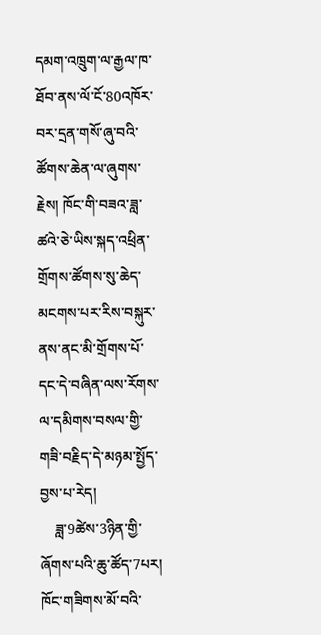དམག་འཁྲུག་ལ་རྒྱལ་ཁ་ཐོབ་ནས་ལོ་ངོ་80འཁོར་བར་དྲན་གསོ་ཞུ་བའི་ཚོགས་ཆེན་ལ་ཞུགས་རྗེས། ཁོང་གི་བཟའ་ཟླ་ཚའེ་ཅེ་ཡིས་སྐད་འཕྲིན་གྲོགས་ཚོགས་སུ་ཆེད་མངགས་པར་རིས་བསྐུར་ནས་ནང་མི་གྲོགས་པོ་དང་དེ་བཞིན་ལས་རོགས་ལ་དམིགས་བསལ་གྱི་གཟི་བརྗིད་དེ་མཉམ་སྤྱོད་བྱས་པ་རེད།
    ཟླ་9ཚེས་3ཉིན་གྱི་ཞོགས་པའི་ཆུ་ཚོད་7པར། ཁོང་གཟིགས་མོ་བའི་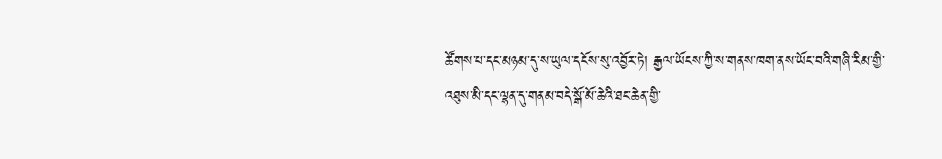ཚོགས་པ་དང་མཉམ་དུ་ས་ཡུལ་དངོས་སུ་འབྱོར་ཏེ། རྒྱལ་ཡོངས་ཀྱི་ས་གནས་ཁག་ནས་ཡོང་བའི་གཞི་རིམ་གྱི་འཐུས་མི་དང་ལྷན་དུ་གནམ་བདེ་སྒོ་མོ་ཆེའི་ཐང་ཆེན་གྱི་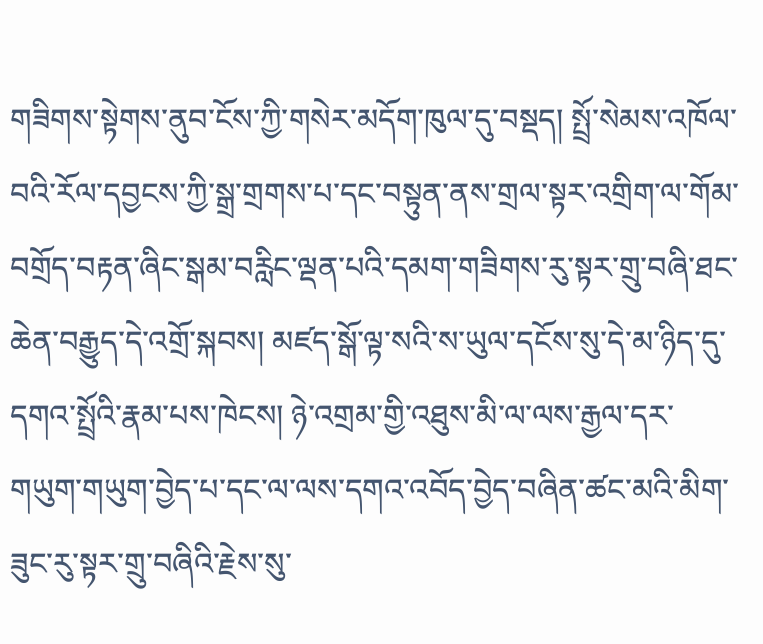གཟིགས་སྟེགས་ནུབ་ངོས་ཀྱི་གསེར་མདོག་ཁུལ་དུ་བསྡད། སྤྲོ་སེམས་འཁོལ་བའི་རོལ་དབྱངས་ཀྱི་སྒྲ་གྲགས་པ་དང་བསྟུན་ནས་གྲལ་སྟར་འགྲིག་ལ་གོམ་བགྲོད་བརྟན་ཞིང་སྒམ་བརླིང་ལྡན་པའི་དམག་གཟིགས་རུ་སྟར་གྲུ་བཞི་ཐང་ཆེན་བརྒྱུད་དེ་འགྲོ་སྐབས། མཛད་སྒོ་ལྟ་སའི་ས་ཡུལ་དངོས་སུ་དེ་མ་ཉིད་དུ་དགའ་སྤྲོའི་རྣམ་པས་ཁེངས། ཉེ་འགྲམ་གྱི་འཐུས་མི་ལ་ལས་རྒྱལ་དར་གཡུག་གཡུག་བྱེད་པ་དང་ལ་ལས་དགའ་འབོད་བྱེད་བཞིན་ཚང་མའི་མིག་ཟུང་རུ་སྟར་གྲུ་བཞིའི་རྗེས་སུ་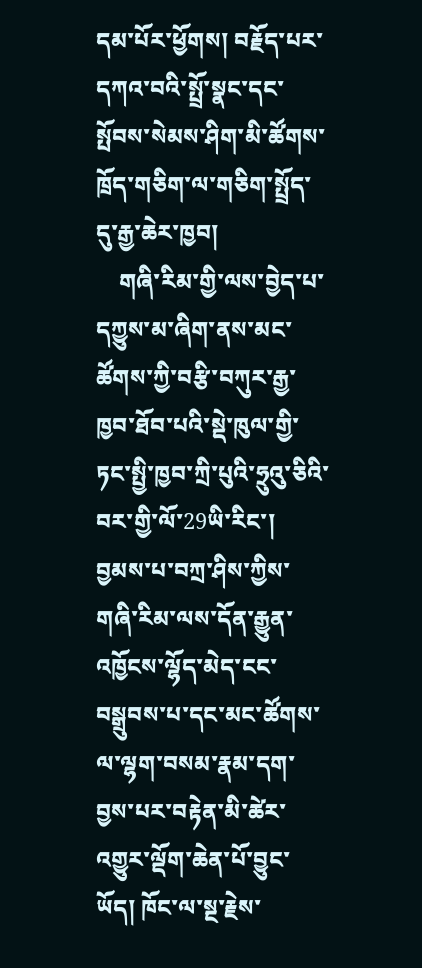དམ་པོར་ཕྱོགས། བརྗོད་པར་དཀའ་བའི་སྤྲོ་སྣང་དང་སྤོབས་སེམས་ཤིག་མི་ཚོགས་ཁྲོད་གཅིག་ལ་གཅིག་སྤྲོད་དུ་རྒྱ་ཆེར་ཁྱབ།
    གཞི་རིམ་གྱི་ལས་བྱེད་པ་དཀྱུས་མ་ཞིག་ནས་མང་ཚོགས་ཀྱི་བརྩི་བཀུར་རྒྱ་ཁྱབ་ཐོབ་པའི་སྡེ་ཁུལ་གྱི་ཏང་སྤྱི་ཁྱབ་ཀྲི་པུའི་ཧྲུའུ་ཅིའི་བར་གྱི་ལོ་29ཡི་རིང་། བྱམས་པ་བཀྲ་ཤིས་ཀྱིས་གཞི་རིམ་ལས་དོན་རྒྱུན་འཁྱོངས་ལྷོད་མེད་ངང་བསྒྲུབས་པ་དང་མང་ཚོགས་ལ་ལྷག་བསམ་རྣམ་དག་བྱས་པར་བརྟེན་མི་ཚེར་འགྱུར་ལྡོག་ཆེན་པོ་བྱུང་ཡོད། ཁོང་ལ་སྔ་རྗེས་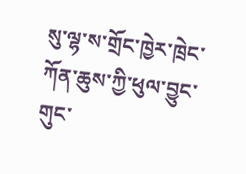སུ་ལྷ་ས་གྲོང་ཁྱེར་ཁྲེང་ཀོན་ཆུས་ཀྱི་ཕུལ་བྱུང་གུང་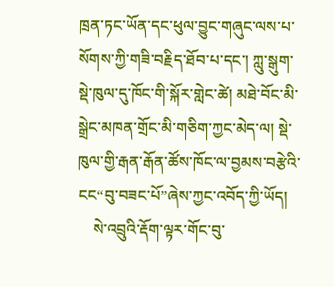ཁྲན་ཏང་ཡོན་དང་ཕུལ་བྱུང་གཞུང་ལས་པ་སོགས་ཀྱི་གཟི་བརྗིད་ཐོབ་པ་དང་། ཀླུ་སྒུག་སྡེ་ཁུལ་དུ་ཁོང་གི་སྐོར་གླེང་ཚེ། མཐེ་བོང་མི་སྒྲེང་མཁན་གྲོང་མི་གཅིག་ཀྱང་མེད་ལ། སྡེ་ཁུལ་གྱི་རྒན་རྒོན་ཚོས་ཁོང་ལ་བྱམས་བརྩེའི་ངང“བུ་བཟང་པོ”ཞེས་ཀྱང་འབོད་ཀྱི་ཡོད།
    སེ་འབྲུའི་རྡོག་ལྟར་གོང་བུ་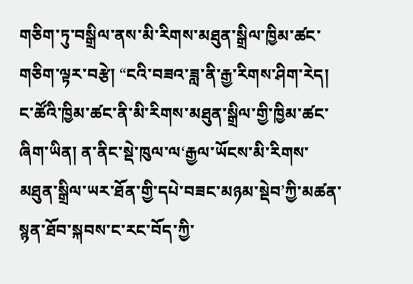གཅིག་ཏུ་བསྒྲིལ་ནས་མི་རིགས་མཐུན་སྒྲིལ་ཁྱིམ་ཚང་གཅིག་ལྟར་བརྩེ། “ངའི་བཟའ་ཟླ་ནི་རྒྱ་རིགས་ཤིག་རེད། ང་ཚོའི་ཁྱིམ་ཚང་ནི་མི་རིགས་མཐུན་སྒྲིལ་གྱི་ཁྱིམ་ཚང་ཞིག་ཡིན། ན་ནིང་སྡེ་ཁུལ་ལ‘རྒྱལ་ཡོངས་མི་རིགས་མཐུན་སྒྲིལ་ཡར་ཐོན་གྱི་དཔེ་བཟང་མཉམ་སྡེབ’ཀྱི་མཚན་སྙན་ཐོབ་སྐབས་ང་རང་བོད་ཀྱི་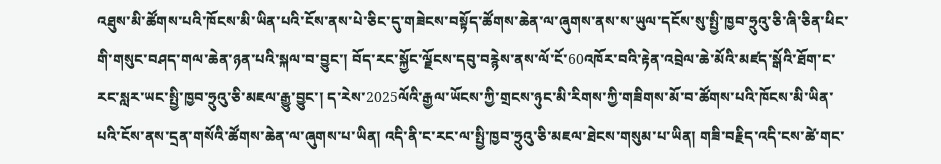འཐུས་མི་ཚོགས་པའི་ཁོངས་མི་ཡིན་པའི་ངོས་ནས་པེ་ཅིང་དུ་གཟེངས་བསྟོད་ཚོགས་ཆེན་ལ་ཞུགས་ནས་ས་ཡུལ་དངོས་སུ་སྤྱི་ཁྱབ་ཧྲུའུ་ཅི་ཞི་ཅིན་ཕིང་གི་གསུང་བཤད་གལ་ཆེན་ཉན་པའི་སྐལ་བ་བྱུང་། བོད་རང་སྐྱོང་ལྗོངས་དབུ་བརྙེས་ནས་ལོ་ངོ་60འཁོར་བའི་རྟེན་འབྲེལ་ཆེ་མོའི་མཛད་སྒོའི་ཐོག་ང་རང་སླར་ཡང་སྤྱི་ཁྱབ་ཧྲུའུ་ཅི་མཇལ་རྒྱུ་བྱུང་། ད་རེས་2025ལོའི་རྒྱལ་ཡོངས་ཀྱི་གྲངས་ཉུང་མི་རིགས་ཀྱི་གཟིགས་མོ་བ་ཚོགས་པའི་ཁོངས་མི་ཡིན་པའི་ངོས་ནས་དྲན་གསོའི་ཚོགས་ཆེན་ལ་ཞུགས་པ་ཡིན། འདི་ནི་ང་རང་ལ་སྤྱི་ཁྱབ་ཧྲུའུ་ཅི་མཇལ་ཐེངས་གསུམ་པ་ཡིན། གཟི་བརྗིད་འདི་ངས་ཚེ་གང་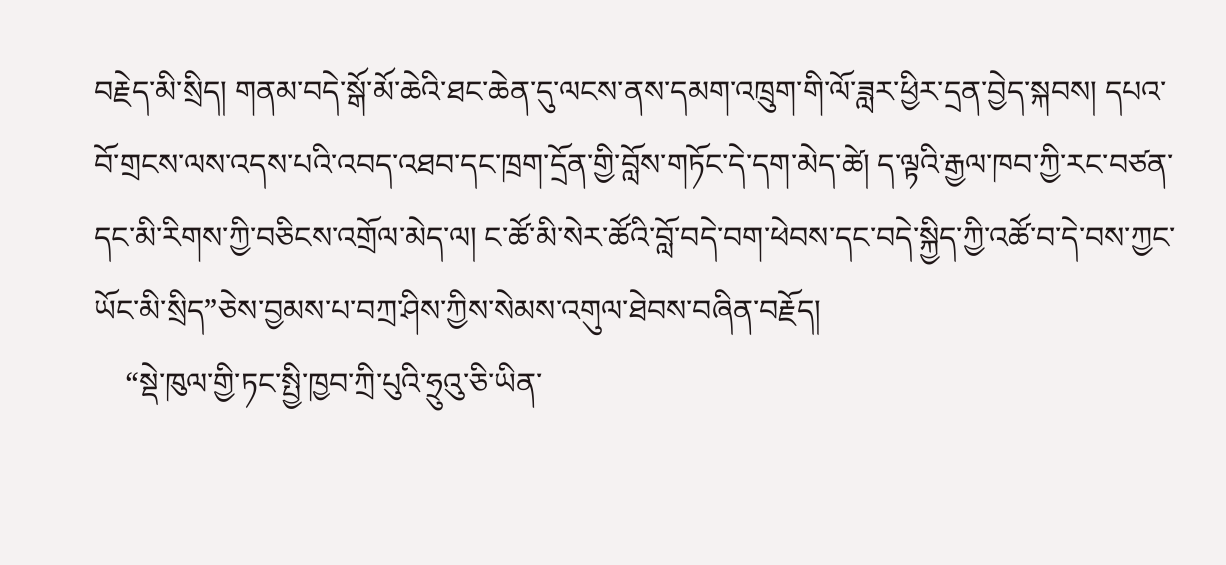བརྗེད་མི་སྲིད། གནམ་བདེ་སྒོ་མོ་ཆེའི་ཐང་ཆེན་དུ་ལངས་ནས་དམག་འཁྲུག་གི་ལོ་ཟླར་ཕྱིར་དྲན་བྱེད་སྐབས། དཔའ་བོ་གྲངས་ལས་འདས་པའི་འབད་འཐབ་དང་ཁྲག་དྲོན་གྱི་བློས་གཏོང་དེ་དག་མེད་ཚེ། ད་ལྟའི་རྒྱལ་ཁབ་ཀྱི་རང་བཙན་དང་མི་རིགས་ཀྱི་བཅིངས་འགྲོལ་མེད་ལ། ང་ཚོ་མི་སེར་ཚོའི་བློ་བདེ་བག་ཕེབས་དང་བདེ་སྐྱིད་ཀྱི་འཚོ་བ་དེ་བས་ཀྱང་ཡོང་མི་སྲིད”ཅེས་བྱམས་པ་བཀྲ་ཤིས་ཀྱིས་སེམས་འགུལ་ཐེབས་བཞིན་བརྗོད།
    “སྡེ་ཁུལ་གྱི་ཏང་སྤྱི་ཁྱབ་ཀྲི་པུའི་ཧྲུའུ་ཅི་ཡིན་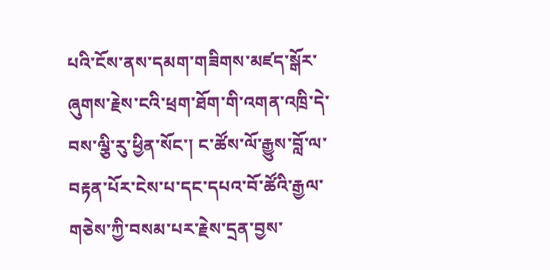པའི་ངོས་ནས་དམག་གཟིགས་མཛད་སྒོར་ཞུགས་རྗེས་ངའི་ཕྲག་ཐོག་གི་འགན་འཁྲི་དེ་བས་ལྕི་རུ་ཕྱིན་སོང་། ང་ཚོས་ལོ་རྒྱུས་བློ་ལ་བརྟན་པོར་ངེས་པ་དང་དཔའ་བོ་ཚོའི་རྒྱལ་གཅེས་ཀྱི་བསམ་པར་རྗེས་དྲན་བྱས་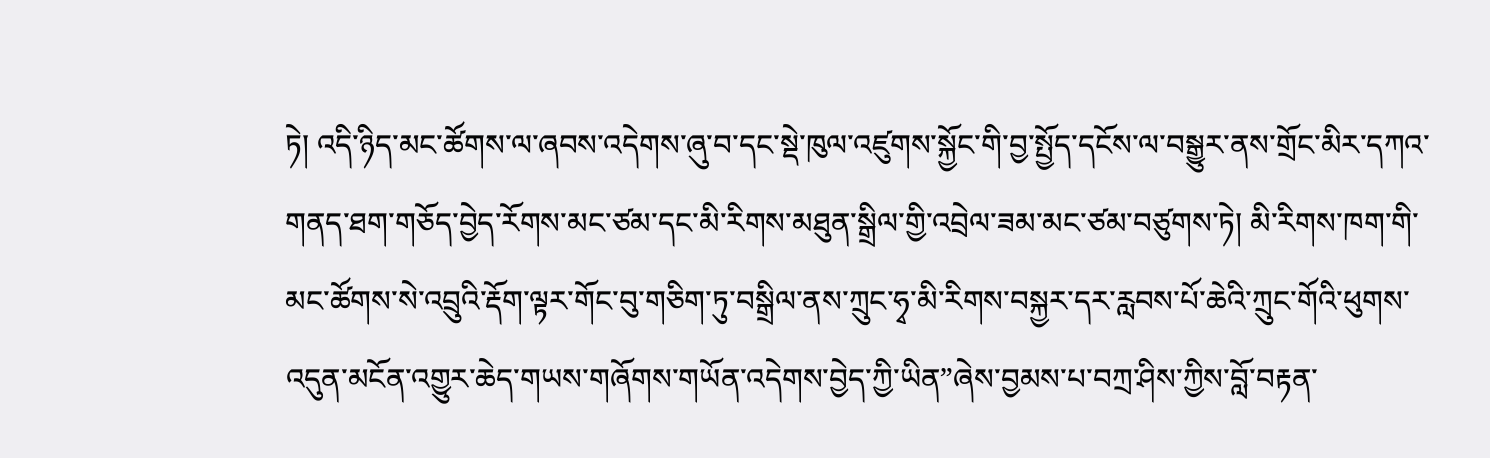ཏེ། འདི་ཉིད་མང་ཚོགས་ལ་ཞབས་འདེགས་ཞུ་བ་དང་སྡེ་ཁུལ་འཛུགས་སྐྱོང་གི་བྱ་སྤྱོད་དངོས་ལ་བསྒྱུར་ནས་གྲོང་མིར་དཀའ་གནད་ཐག་གཅོད་བྱེད་རོགས་མང་ཙམ་དང་མི་རིགས་མཐུན་སྒྲིལ་གྱི་འབྲེལ་ཟམ་མང་ཙམ་བཙུགས་ཏེ། མི་རིགས་ཁག་གི་མང་ཚོགས་སེ་འབྲུའི་རྡོག་ལྟར་གོང་བུ་གཅིག་ཏུ་བསྒྲིལ་ནས་ཀྲུང་ཧྭ་མི་རིགས་བསྐྱར་དར་རླབས་པོ་ཆེའི་ཀྲུང་གོའི་ཕུགས་འདུན་མངོན་འགྱུར་ཆེད་གཡས་གཞོགས་གཡོན་འདེགས་བྱེད་ཀྱི་ཡིན”ཞེས་བྱམས་པ་བཀྲ་ཤིས་ཀྱིས་བློ་བརྟན་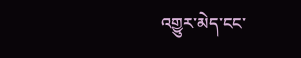འགྱུར་མེད་ངང་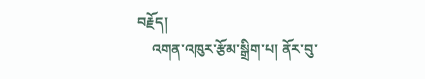བརྗོད།
    འགན་འཁུར་རྩོམ་སྒྲིག་པ། ནོར་བུ་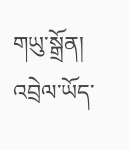གཡུ་སྒྲོན།
འབྲེལ་ཡོད་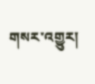གསར་འགྱུར།